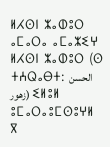ⵍⵃⵙⵏ ⵣⴰⵀⵓⵔ
ⴰⵎⴰⵔⴰ ⴰⵎⴰⵣⵉⵖ
ⵍⵃⵙⵏ ⵣⴰⵀⵓⵔ (ⵙ ⵜⵄⵕⴰⴱⵜ: الحسن زهور) ⵉⵍⵓⵍ ⵓⵎⴰⵔⴰⵓⵎⵙⵓⵖⵍ ⴳ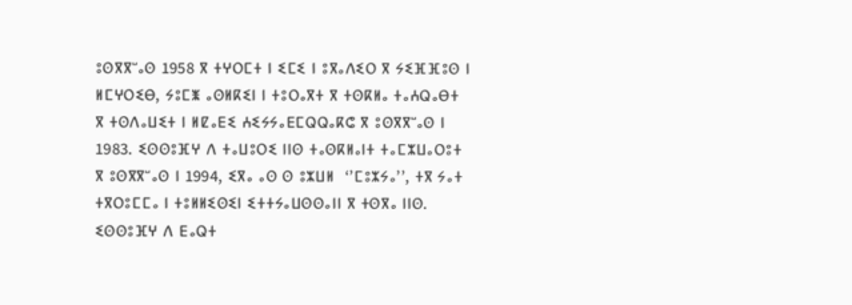ⵓⵙⴳⴳⵯⴰⵙ 1958 ⴳ ⵜⵖⵔⵎⵜ ⵏ ⵉⵎⵉ ⵏ ⵓⴳⴰⴷⵉⵔ ⴳ ⵢⵉⴼⴼⵓⵙ ⵏ ⵍⵎⵖⵔⵉⴱ, ⵢⵓⵎⵥ ⴰⵙⵍⴽⵉⵏ ⵏ ⵜⵓⵔⴰⴳⵜ ⴳ ⵜⵙⴽⵍⴰ ⵜⴰⵄⵕⴰⴱⵜ ⴳ ⵜⵙⴷⴰⵡⵉⵜ ⵏ ⵍⵇⴰⴹⵉ ⵄⵉⵢⵢⴰⴹⵎⵕⵕⴰⴽⵛ ⴳ ⵓⵙⴳⴳⵯⴰⵙ ⵏ 1983. ⵉⵙⵙⵓⴼⵖ ⴷ ⵜⴰⵡⵓⵔⵉ ⵏⵏⵙ ⵜⴰⵙⴽⵍⴰⵏⵜ ⵜⴰⵎⵣⵡⴰⵔⵓⵜ ⴳ ⵓⵙⴳⴳⵯⴰⵙ ⵏ 1994, ⵉⴳⴰ ⴰⵙ ⵙ ⵓⵣⵡⵍ  ‘’ⵎⵓⵣⵢⴰ’’, ⵜⴳ ⵢⴰⵜ ⵜⴳⵔⵓⵎⵎⴰ ⵏ ⵜⵓⵍⵍⵉⵙⵉⵏ ⵉⵜⵜⵢⴰⵡⵙⵙⴰⵏⵏ ⴳ ⵜⵙⴳⴰ ⵏⵏⵙ. ⵉⵙⵙⵓⴼⵖ ⴷ ⴹⴰⵕⵜ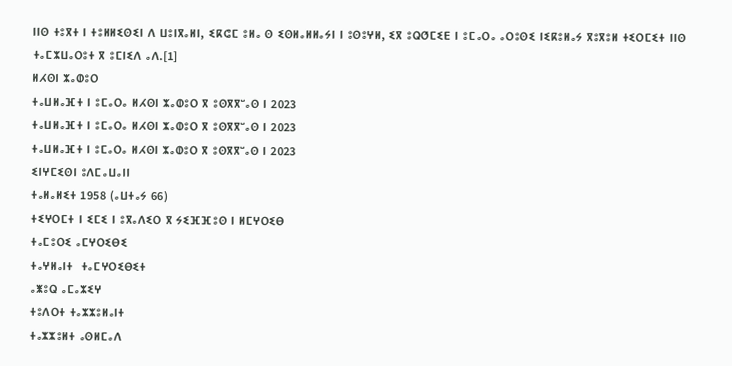ⵏⵏⵙ ⵜⵓⴳⵜ ⵏ ⵜⵓⵍⵍⵉⵙⵉⵏ ⴷ ⵡⵓⵏⴳⴰⵍⵏ, ⵉⴽⵛⵎ ⵓⵍⴰ ⵙ ⵉⵙⵍⴰⵍⵍⴰⵢⵏ ⵏ ⵓⵙⵓⵖⵍ, ⵉⴳ ⵓⵕⵚⵎⵉⴹ ⵏ ⵓⵎⴰⵔⴰ ⴰⵔⵓⵙⵉ ⵏⵉⴽⵓⵍⴰⵢ ⴳⵓⴳⵓⵍ ⵜⵉⵔⵎⵉⵜ ⵏⵏⵙ ⵜⴰⵎⵣⵡⴰⵔⵓⵜ ⴳ ⵓⵎⵏⵉⴷ ⴰⴷ.[1]
ⵍⵃⵙⵏ ⵣⴰⵀⵓⵔ
ⵜⴰⵡⵍⴰⴼⵜ ⵏ ⵓⵎⴰⵔⴰ ⵍⵃⵙⵏ ⵣⴰⵀⵓⵔ ⴳ ⵓⵙⴳⴳⵯⴰⵙ ⵏ 2023
ⵜⴰⵡⵍⴰⴼⵜ ⵏ ⵓⵎⴰⵔⴰ ⵍⵃⵙⵏ ⵣⴰⵀⵓⵔ ⴳ ⵓⵙⴳⴳⵯⴰⵙ ⵏ 2023
ⵜⴰⵡⵍⴰⴼⵜ ⵏ ⵓⵎⴰⵔⴰ ⵍⵃⵙⵏ ⵣⴰⵀⵓⵔ ⴳ ⵓⵙⴳⴳⵯⴰⵙ ⵏ 2023
ⵉⵏⵖⵎⵉⵙⵏ ⵓⴷⵎⴰⵡⴰⵏⵏ
ⵜⴰⵍⴰⵍⵉⵜ 1958 (ⴰⵡⵜⴰⵢ 66)
ⵜⵉⵖⵔⵎⵜ ⵏ ⵉⵎⵉ ⵏ ⵓⴳⴰⴷⵉⵔ ⴳ ⵢⵉⴼⴼⵓⵙ ⵏ ⵍⵎⵖⵔⵉⴱ
ⵜⴰⵎⵓⵔⵉ ⴰⵎⵖⵔⵉⴱⵉ
ⵜⴰⵖⵍⴰⵏⵜ  ⵜⴰⵎⵖⵔⵉⴱⵉⵜ
ⴰⵥⵓⵕ ⴰⵎⴰⵣⵉⵖ
ⵜⵓⴷⵔⵜ ⵜⴰⵣⵣⵓⵍⴰⵏⵜ
ⵜⴰⵣⵣⵓⵍⵜ ⴰⵙⵍⵎⴰⴷ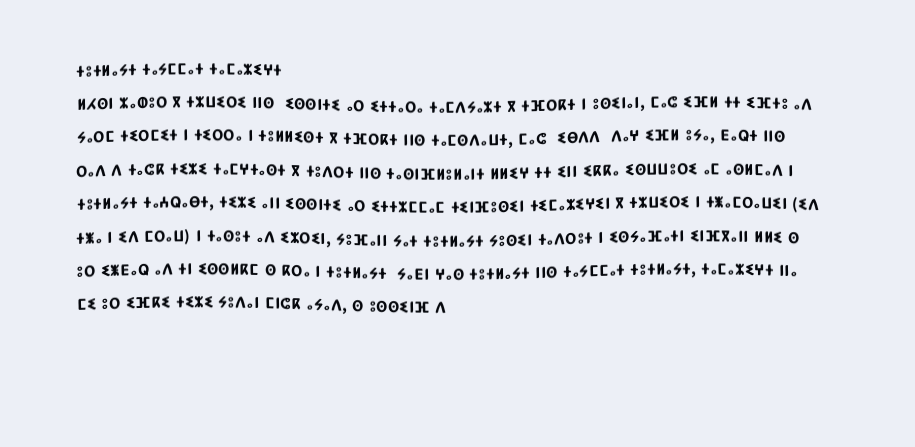ⵜⵓⵜⵍⴰⵢⵜ ⵜⴰⵢⵎⵎⴰⵜ ⵜⴰⵎⴰⵣⵉⵖⵜ
ⵍⵃⵙⵏ ⵣⴰⵀⵓⵔ ⴳ ⵜⵣⵡⵉⵔⵉ ⵏⵏⵙ  ⵉⵙⵙⵏⵜⵉ ⴰⵔ ⵉⵜⵜⴰⵔⴰ ⵜⴰⵎⴷⵢⴰⵣⵜ ⴳ ⵜⴼⵔⴽⵜ ⵏ ⵓⵙⵉⵏⴰⵏ, ⵎⴰⵛ ⵉⴼⵍ ⵜⵜ ⵉⴼⵜⵓ ⴰⴷ ⵢⴰⵔⵎ ⵜⵉⵔⵎⵉⵜ ⵏ ⵜⵉⵔⵔⴰ ⵏ ⵜⵓⵍⵍⵉⵙⵜ ⴳ ⵜⴼⵔⴽⵜ ⵏⵏⵙ ⵜⴰⵎⵙⴷⴰⵡⵜ, ⵎⴰⵛ  ⵉⴱⴷⴷ  ⴷⴰⵖ ⵉⴼⵍ ⵓⵢⴰ, ⴹⴰⵕⵜ ⵏⵏⵙ ⵔⴰⴷ ⴷ ⵜⴰⵛⴽ ⵜⵉⵣⵉ ⵜⴰⵎⵖⵜⴰⵙⵜ ⴳ ⵜⵓⴷⵔⵜ ⵏⵏⵙ ⵜⴰⵙⵏⴼⵍⵓⵍⴰⵏⵜ ⵍⵍⵉⵖ ⵜⵜ ⵉⵏⵏ ⵉⴽⴽⴰ ⵉⵙⵡⵡⵓⵔⵉ ⴰⵎ ⴰⵙⵍⵎⴰⴷ ⵏ ⵜⵓⵜⵍⴰⵢⵜ ⵜⴰⵄⵕⴰⴱⵜ, ⵜⵉⵣⵉ ⴰⵏⵏ ⵉⵙⵙⵏⵜⵉ ⴰⵔ ⵉⵜⵜⵣⵎⵎⴰⵎ ⵜⵉⵏⴼⵓⵙⵉⵏ ⵜⵉⵎⴰⵣⵉⵖⵉⵏ ⴳ ⵜⵣⵡⵉⵔⵉ ⵏ ⵜⵥⴰⵎⵔⴰⵡⵉⵏ (ⵉⴷ ⵜⵥⴰ ⵏ ⵉⴷ ⵎⵔⴰⵡ) ⵏ ⵜⴰⵙⵓⵜ ⴰⴷ ⵉⵣⵔⵉⵏ, ⵢⵓⴼⴰⵏⵏ ⵢⴰⵜ ⵜⵓⵜⵍⴰⵢⵜ ⵢⵓⵙⵉⵏ ⵜⴰⴷⵔⵓⵜ ⵏ ⵉⵙⵢⴰⴼⴰⵜⵏ ⵉⵏⴼⴳⴰⵏⵏ ⵍⵍⵉ ⵙ ⵓⵔ ⵉⵥⴹⴰⵕ ⴰⴷ ⵜⵏ ⵉⵙⵙⵍⴽⵎ ⵙ ⴽⵔⴰ ⵏ ⵜⵓⵜⵍⴰⵢⵜ  ⵢⴰⴹⵏ ⵖⴰⵙ ⵜⵓⵜⵍⴰⵢⵜ ⵏⵏⵙ ⵜⴰⵢⵎⵎⴰⵜ ⵜⵓⵜⵍⴰⵢⵜ, ⵜⴰⵎⴰⵣⵉⵖⵜ ⵏⵏⴰ ⵎⵉ ⵓⵔ ⵉⴼⴽⵉ ⵜⵉⵣⵉ ⵢⵓⴷⴰⵏ ⵎⵏⵛⴽ ⴰⵢⴰⴷ, ⵙ ⵓⵙⵙⵉⵏⴼ ⴷ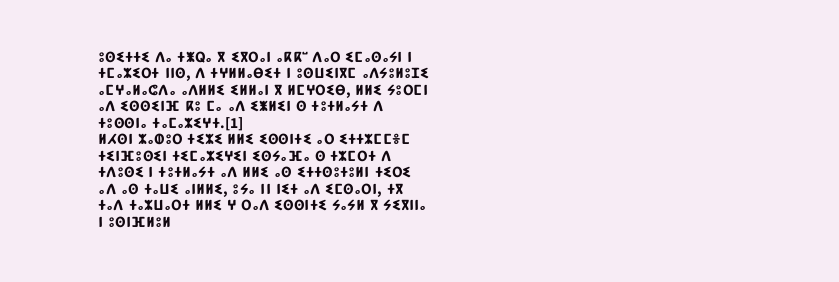ⵓⵙⵉⵜⵜⵉ ⴷⴰ ⵜⵥⵕⴰ ⴳ ⵉⴳⵔⴰⵏ ⴰⴽⴽⵯ ⴷⴰⵔ ⵉⵎⴰⵙⴰⵢⵏ ⵏ ⵜⵎⴰⵣⵉⵔⵜ ⵏⵏⵙ, ⴷ ⵜⵖⵍⵍⴰⴱⵉⵜ ⵏ ⵓⵙⵡⵉⵏⴳⵎ ⴰⴷⵢⵓⵍⵓⵊⵉ ⴰⵎⵖⴰⵍⴰⵛⴷⴰ ⴰⴷⵍⵍⵉ ⵉⵍⵍⴰⵏ ⴳ ⵍⵎⵖⵔⵉⴱ, ⵍⵍⵉ ⵢⵓⵔⵎⵏ ⴰⴷ ⵉⵙⵙⵉⵏⴼ ⴽⵓ ⵎⴰ ⴰⴷ ⵉⵥⵍⵉⵏ ⵙ ⵜⵓⵜⵍⴰⵢⵜ ⴷ ⵜⵓⵙⵙⵏⴰ ⵜⴰⵎⴰⵣⵉⵖⵜ.[1]
ⵍⵃⵙⵏ ⵣⴰⵀⵓⵔ ⵜⵉⵣⵉ ⵍⵍⵉ ⵉⵙⵙⵏⵜⵉ ⴰⵔ ⵉⵜⵜⵣⵎⵎⴻⵎ ⵜⵉⵏⴼⵓⵙⵉⵏ ⵜⵉⵎⴰⵣⵉⵖⵉⵏ ⵉⵙⵢⴰⴼⴰ ⵙ ⵜⵣⵎⵔⵜ ⴷ ⵜⴷⵓⵙⵉ ⵏ ⵜⵓⵜⵍⴰⵢⵜ ⴰⴷ ⵍⵍⵉ ⴰⵙ ⵉⵜⵜⵙⵓⵜⵓⵍⵏ ⵜⵉⵔⵉ ⴰⴷ ⴰⵙ ⵜⴰⵡⵉ ⴰⵏⵍⵍⵉ, ⵓⵢⴰ ⵏⵏ ⵏⵉⵜ ⴰⴷ ⵉⵎⵙⴰⵔⵏ, ⵜⴳ ⵜⴰⴷ ⵜⴰⵣⵡⴰⵔⵜ ⵍⵍⵉ ⵖ ⵔⴰⴷ ⵉⵙⵙⵏⵜⵉ ⵢⴰⵢⵍ ⴳ ⵢⵉⴳⵏⵏⴰ ⵏ ⵓⵙⵏⴼⵍⵓⵍ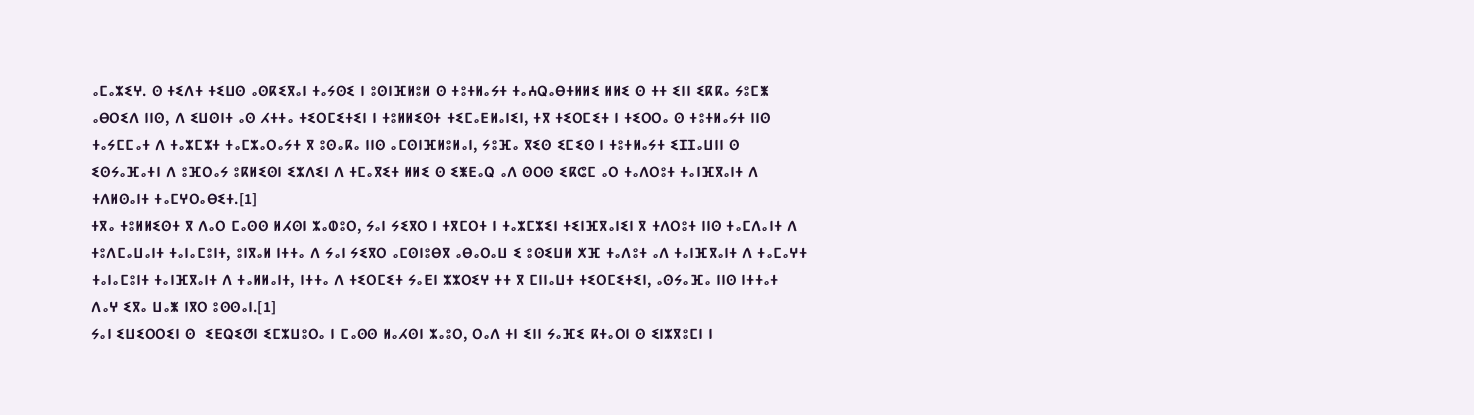ⴰⵎⴰⵣⵉⵖ. ⵙ ⵜⵉⴷⵜ ⵜⵉⵡⵙ ⴰⵙⴽⵉⴳⴰⵏ ⵜⴰⵢⵙⵉ ⵏ ⵓⵙⵏⴼⵍⵓⵍ ⵙ ⵜⵓⵜⵍⴰⵢⵜ ⵜⴰⵄⵕⴰⴱⵜⵍⵍⵉ ⵍⵍⵉ ⵙ ⵜⵜ ⵉⵏⵏ ⵉⴽⴽⴰ ⵢⵓⵎⵥ ⴰⴱⵔⵉⴷ ⵏⵏⵙ, ⴷ ⵉⵡⵙⵏⵜ ⴰⵙ ⵃⵜⵜⴰ ⵜⵉⵔⵎⵉⵜⵉⵏ ⵏ ⵜⵓⵍⵍⵉⵙⵜ ⵜⵉⵎⴰⴹⵍⴰⵏⵉⵏ, ⵜⴳ ⵜⵉⵔⵎⵉⵜ ⵏ ⵜⵉⵔⵔⴰ ⵙ ⵜⵓⵜⵍⴰⵢⵜ ⵏⵏⵙ ⵜⴰⵢⵎⵎⴰⵜ ⴷ ⵜⴰⵣⵎⵣⵜ ⵜⴰⵎⵣⴰⵔⴰⵢⵜ ⴳ ⵓⵙⴰⴽⴰ ⵏⵏⵙ ⴰⵎⵙⵏⴼⵍⵓⵍⴰⵏ, ⵢⵓⴼⴰ ⴳⵉⵙ ⵉⵎⵉⵙ ⵏ ⵜⵓⵜⵍⴰⵢⵜ ⵉⵊⵊⴰⵡⵏⵏ ⵙ ⵉⵙⵢⴰⴼⴰⵜⵏ ⴷ ⵓⴼⵔⴰⵢ ⵓⴽⵍⵉⵙⵏ ⵉⵣⴷⵉⵏ ⴷ ⵜⵎⴰⴳⵉⵜ ⵍⵍⵉ ⵙ ⵉⵥⴹⴰⵕ ⴰⴷ ⵙⵔⵙ ⵉⴽⵛⵎ ⴰⵔ ⵜⴰⴷⵔⵓⵜ ⵜⴰⵏⴼⴳⴰⵏⵜ ⴷ ⵜⴷⵍⵙⴰⵏⵜ ⵜⴰⵎⵖⵔⴰⴱⵉⵜ.[1]
ⵜⴳⴰ ⵜⵓⵍⵍⵉⵙⵜ ⴳ ⴷⴰⵔ ⵎⴰⵙⵙ ⵍⵃⵙⵏ ⵣⴰⵀⵓⵔ, ⵢⴰⵏ ⵢⵉⴳⵔ ⵏ ⵜⴳⵎⵔⵜ ⵏ ⵜⴰⵣⵎⵣⵉⵏ ⵜⵉⵏⴼⴳⴰⵏⵉⵏ ⴳ ⵜⴷⵔⵓⵜ ⵏⵏⵙ ⵜⴰⵎⴷⴰⵏⵜ ⴷ ⵜⵓⴷⵎⴰⵡⴰⵏⵜ ⵜⴰⵏⴰⵎⵓⵏⵜ, ⵓⵏⴳⴰⵍ ⵏⵜⵜⴰ ⴷ ⵢⴰⵏ ⵢⵉⴳⵔ ⴰⵎⵙⵏⵓⴱⴳ ⴰⴱⴰⵔⴰⵡ ⵉ ⵓⵙⵉⵡⵍ ⵅⴼ ⵜⴰⴷⵓⵜ ⴰⴷ ⵜⴰⵏⴼⴳⴰⵏⵜ ⴷ ⵜⴰⵎⴰⵖⵜ ⵜⴰⵏⴰⵎⵓⵏⵜ ⵜⴰⵏⴼⴳⴰⵏⵜ ⴷ ⵜⴰⵍⵍⴰⵏⵜ, ⵏⵜⵜⴰ ⴷ ⵜⵉⵔⵎⵉⵜ ⵢⴰⴹⵏ ⵣⵣⵔⵉⵖ ⵜⵜ ⴳ ⵎⵏⵏⴰⵡⵜ ⵜⵉⵔⵎⵉⵜⵉⵏ, ⴰⵙⵢⴰⴼⴰ ⵏⵏⵙ ⵏⵜⵜⴰⵜ ⴷⴰⵖ ⵉⴳⴰ ⵡⴰⵥ ⵏⴳⵔ ⵓⵙⵙⴰⵏ.[1]
ⵢⴰⵏ ⵉⵡⵉⵔⵔⵉⵏ ⵙ  ⵉⴹⵕⵉⵚⵏ ⵉⵎⵣⵡⵓⵔⴰ ⵏ ⵎⴰⵙⵙ ⵍⴰⵃⵙⵏ ⵣⴰⵓⵔ, ⵔⴰⴷ ⵜⵏ ⵉⵏⵏ ⵢⴰⴼⵉ ⴽⵜⴰⵔⵏ ⵙ ⵉⵏⵣⴳⵓⵎⵏ ⵏ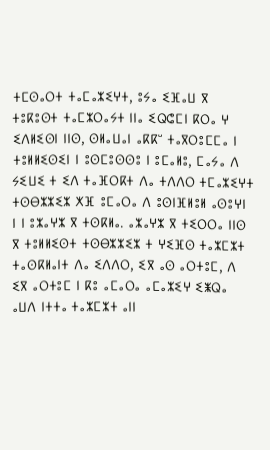ⵜⵎⵙⴰⵔⵜ ⵜⴰⵎⴰⵣⵉⵖⵜ, ⵓⵢⴰ ⵉⴼⴰⵡ ⴳ ⵜⵓⴽⵓⵙⵜ ⵜⴰⵎⵣⵔⴰⵢⵜ ⵏⵏⴰ ⵉⵕⵛⵎⵏ ⴽⵔⴰ ⵖ ⵉⴷⵍⵉⵙⵏ ⵏⵏⵙ, ⵙⵍⴰⵡⴰⵏ ⴰⴽⴽⵯ ⵜⴰⴳⵔⵓⵎⵎⴰ ⵏ ⵜⵓⵍⵍⵉⵙⵉⵏ ⵏ ⵓⵙⵎⵓⵙⵙⵓ ⵏ ⵓⵎⴰⵍⵓ, ⵎⴰⵢⴰ ⴷ ⵢⵉⵡⵉ ⵜ ⵉⴷ ⵜⴰⴼⵔⴽⵜ ⴷⴰ ⵜⴷⴷⵔ ⵜⵎⴰⵣⵉⵖⵜ ⵜⵙⴱⵣⵣⵉⵣ ⵅⴼ ⵓⵎⴰⵔⴰ ⴷ ⵓⵙⵏⴼⵍⵓⵍ ⴰⵙⵓⵖⵏ ⵏ ⵏ ⵓⵣⴰⵖⵣ ⴳ ⵜⵙⴽⵍⴰ. ⴰⵣⴰⵖⵣ ⴳ ⵜⵉⵔⵔⴰ ⵏⵏⵙ ⴳ ⵜⵓⵍⵍⵉⵙⵜ ⵜⵙⴱⵣⵣⵉⵣ ⵜ ⵖⵉⴼⵙ ⵜⴰⵣⵎⵣⵜ ⵜⴰⵙⴽⵍⴰⵏⵜ ⴷⴰ ⵉⴷⴷⵔ, ⵉⴳ ⴰⵙ ⴰⵔⵜⵓⵎ, ⴷ ⵉⴳ ⴰⵔⵜⵓⵎ ⵏ ⴽⵓ ⴰⵎⴰⵔⴰ ⴰⵎⴰⵣⵉⵖ ⵉⵥⵕⴰ ⴰⵡⴷ ⵏⵜⵜⴰ ⵜⴰⵣⵎⵣⵜ ⴰⵏⵏ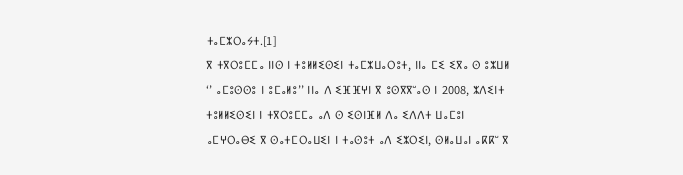ⵜⴰⵎⵣⵔⴰⵢⵜ.[1]
ⴳ ⵜⴳⵔⵓⵎⵎⴰ ⵏⵏⵙ ⵏ ⵜⵓⵍⵍⵉⵙⵉⵏ ⵜⴰⵎⵣⵡⴰⵔⵓⵜ, ⵏⵏⴰ ⵎⵉ ⵉⴳⴰ ⵙ ⵓⵣⵡⵍ ‘’ ⴰⵎⵓⵙⵙⵓ ⵏ ⵓⵎⴰⵍⵓ’’ ⵏⵏⴰ ⴷ ⵉⴼⴼⵖⵏ ⴳ ⵓⵙⴳⴳⵯⴰⵙ ⵏ 2008, ⵣⴷⵉⵏⵜ ⵜⵓⵍⵍⵉⵙⵉⵏ ⵏ ⵜⴳⵔⵓⵎⵎⴰ ⴰⴷ ⵙ ⵉⵙⵏⴼⵍ ⴷⴰ ⵉⴷⴷⵜ ⵡⴰⵎⵓⵏ ⴰⵎⵖⵔⴰⴱⵉ ⴳ ⵙⴰⵜⵎⵔⴰⵡⵉⵏ ⵏ ⵜⴰⵙⵓⵜ ⴰⴷ ⵉⵣⵔⵉⵏ, ⵙⵍⴰⵡⴰⵏ ⴰⴽⴽⵯ ⴳ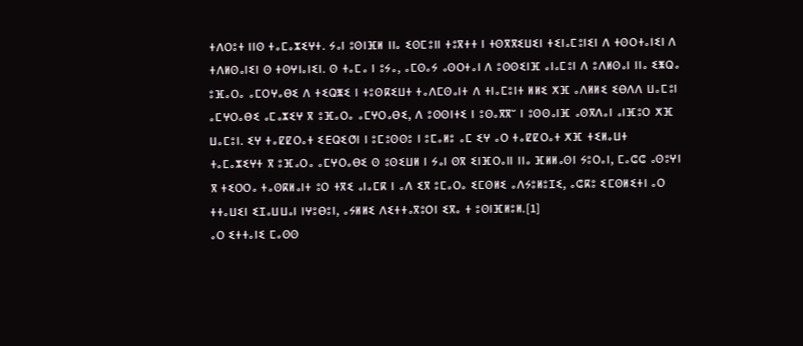ⵜⴷⵔⵓⵜ ⵏⵏⵙ ⵜⴰⵎⴰⵣⵉⵖⵜ. ⵢⴰⵏ ⵓⵙⵏⴼⵍ ⵏⵏⴰ ⵉⵙⵎⵓⵏⵏ ⵜⵓⴳⵜⵜ ⵏ ⵜⵙⴳⴳⵉⵡⵉⵏ ⵜⵉⵏⴰⵎⵓⵏⵉⵏ ⴷ ⵜⵙⵔⵜⴰⵏⵉⵏ ⴷ ⵜⴷⵍⵙⴰⵏⵉⵏ ⵙ ⵜⵙⵖⵏⴰⵏⵉⵏ. ⵙ ⵜⴰⵎⴰ ⵏ ⵓⵢⴰ, ⴰⵎⵙⴰⵢ ⴰⵙⵔⵜⴰⵏ ⴷ ⵓⵙⵙⵉⵏⴼ ⴰⵏⴰⵎⵓⵏ ⴷ ⵓⴷⵍⵙⴰⵏ ⵏⵏⴰ ⵉⵥⵕⴰ ⵓⴼⴰⵔⴰ ⴰⵎⵔⵖⴰⴱⵉ ⴷ ⵜⵉⵕⵥⵉ ⵏ ⵜⵓⵙⴽⵉⵡⵜ ⵜⴰⴷⵎⵙⴰⵏⵜ ⴷ ⵜⵏⴰⵎⵓⵏⵜ ⵍⵍⵉ ⵅⴼ ⴰⴷⵍⵍⵉ ⵉⴱⴷⴷ ⵡⴰⵎⵓⵏ ⴰⵎⵖⵔⴰⴱⵉ ⴰⵎⴰⵣⵉⵖ ⴳ ⵓⴼⴰⵔⴰ ⴰⵎⵖⵔⴰⴱⵉ, ⴷ ⵓⵙⵙⵏⵜⵉ ⵏ ⵓⵙⴰⴳⴳⵯ ⵏ ⵓⵙⵙⴰⵏⴼ ⴰⵙⴳⴷⴰⵏ ⴰⵏⴼⵓⵔ ⵅⴼ ⵡⴰⵎⵓⵏ. ⵉⵖ ⵜⴰⵇⵇⵔⴰⵜ ⵉⴹⵕⵉⵚⵏ ⵏ ⵓⵎⵓⵙⵙⵓ ⵏ ⵓⵎⴰⵍⵓ ⴰⵎ ⵉⵖ ⴰⵔ ⵜⴰⵇⵇⵔⴰⵜ ⵅⴼ ⵜⵉⵍⴰⵡⵜ ⵜⴰⵎⴰⵣⵉⵖⵜ ⴳ ⵓⴼⴰⵔⴰ ⴰⵎⵖⵔⴰⴱⵉ ⵙ ⵓⵙⵉⵡⵍ ⵏ ⵢⴰⵏ ⵙⴳ ⵉⵏⴼⵔⴰⵏⵏ ⵏⵏⴰ ⴼⵍⵍⴰⵙⵏ ⵢⵓⵔⴰⵏ, ⵎⴰⵛⵛ ⴰⵙⵓⵖⵏ ⴳ ⵜⵉⵔⵔⴰ ⵜⴰⵙⴽⵍⴰⵏⵜ ⵓⵔ ⵜⴳⵉ ⴰⵏⴰⵎⴽ ⵏ ⴰⴷ ⵉⴳ ⵓⵎⴰⵔⴰ ⵉⵎⵙⵍⵉ ⴰⴷⵢⵓⵍⵓⵊⵉ, ⴰⵛⴽⵓ ⵉⵎⵙⵍⵉⵜⵏ ⴰⵔ ⵜⵜⴰⵡⵉⵏ ⵉⵊⴰⵡⵡⴰⵏ ⵏⵖⵓⴱⵓⵏ, ⴰⵢⵍⵍⵉ ⴷⵉⵜⵜⴰⴳⵓⵔⵏ ⵉⴳⴰ ⵜ ⵓⵙⵏⴼⵍⵓⵍ.[1]
ⴰⵔ ⵉⵜⵜⴰⵏⵉ ⵎⴰⵙⵙ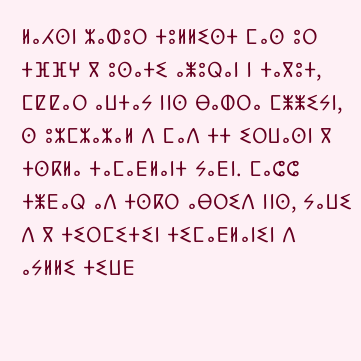ⵍⴰⵃⵙⵏ ⵣⴰⵀⵓⵔ ⵜⵓⵍⵍⵉⵙⵜ ⵎⴰⵙ ⵓⵔ ⵜⴼⴼⵖ ⴳ ⵓⵙⴰⵜⵉ ⴰⵥⵓⵕⴰⵏ ⵏ ⵜⴰⴳⵓⵜ, ⵎⵇⵇⴰⵔ ⴰⵡⵜⴰⵢ ⵏⵏⵙ ⴱⴰⵀⵔⴰ ⵎⵥⵥⵉⵢⵏ, ⵙ ⵓⵣⵎⵣⴰⵣⴰⵍ ⴷ ⵎⴰⴷ ⵜⵜ ⵉⵔⵡⴰⵙⵏ ⴳ ⵜⵙⴽⵍⴰ ⵜⴰⵎⴰⴹⵍⴰⵏⵜ ⵢⴰⴹⵏ. ⵎⴰⵛⵛ ⵜⵥⴹⴰⵕ ⴰⴷ ⵜⵙⴽⵔ ⴰⴱⵔⵉⴷ ⵏⵏⵙ, ⵢⴰⵡⵉ ⴷ ⴳ ⵜⵉⵔⵎⵉⵜⵉⵏ ⵜⵉⵎⴰⴹⵍⴰⵏⵉⵏ ⴷ ⴰⵢⵍⵍⵉ ⵜⵉⵡⴹ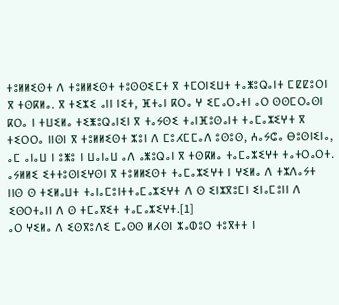ⵜⵓⵍⵍⵉⵙⵜ ⴷ ⵜⵓⵍⵍⵉⵙⵜ ⵜⵓⵙⵙⵉⵎⵜ ⴳ ⵜⵎⵔⵏⵉⵡⵜ ⵜⴰⵥⵓⵕⴰⵏⵜ ⵎⵇⵇⵓⵔⵏ ⴳ ⵜⵙⴽⵍⴰ. ⴳ ⵜⵉⵣⵉ ⴰⵏⵏ ⵏⵉⵜ, ⴼⵜⴰⵏ ⴽⵔⴰ ⵖ ⵉⵎⴰⵔⴰⵜⵏ ⴰⵔ ⵙⵙⵎⵔⴰⵙⵏ ⴽⵔⴰ ⵏ ⵜⵡⵉⵍⴰ ⵜⵉⵥⵓⵕⴰⵏⵉⵏ ⴳ ⵜⴰⵢⵙⵉ ⵜⴰⵏⴼⵓⵙⴰⵏⵜ ⵜⴰⵎⴰⵣⵉⵖⵜ ⴳ ⵜⵉⵔⵔⴰ ⵏⵏⵙⵏ ⴳ ⵜⵓⵍⵍⵉⵙⵜ ⵣⵓⵏ ⴷ ⵎⵓⵃⵎⵎⴰⴷ ⵓⵙⵓⵙ, ⵄⴰⵢⵛⴰ ⴱⵓⵙⵏⵉⵏⴰ, ⴰⵎ ⴰⵏⴰⵡ ⵏ ⵓⵥⵓ ⵏ ⵡⴰⵏⴰⵡ ⴰⴷ ⴰⵥⵓⵕⴰⵏ ⴳ ⵜⵙⴽⵍⴰ ⵜⴰⵎⴰⵣⵉⵖⵜ ⵜⴰⵜⵔⴰⵔⵜ. ⴰⵢⵍⵍⵉ ⵉⵜⵜⵓⵙⵏⵉⵖⵙⵏ ⴳ ⵜⵓⵍⵍⵉⵙⵜ ⵜⴰⵎⴰⵣⵉⵖⵜ ⵏ ⵖⵉⵍⴰ ⴷ ⵜⵣⴷⴰⵢⵜ ⵏⵏⵙ ⵙ ⵜⵉⵍⴰⵡⵜ ⵜⴰⵏⴰⵎⵓⵏⵜⵜⴰⵎⴰⵣⵉⵖⵜ ⴷ ⵙ ⵉⵏⵣⴳⵓⵎⵏ ⵉⵏⴰⵎⵓⵏⵏ ⴷ ⵉⵙⵔⵜⴰⵏⵏ ⴷ ⵙ ⵜⵎⴰⴳⵉⵜ ⵜⴰⵎⴰⵣⵉⵖⵜ.[1]
ⴰⵔ ⵖⵉⵍⴰ ⴷ ⵉⵙⴳⵓⴷⵉ ⵎⴰⵙⵙ ⵍⵃⵙⵏ ⵣⴰⵀⵓⵔ ⵜⵓⴳⵜⵜ ⵏ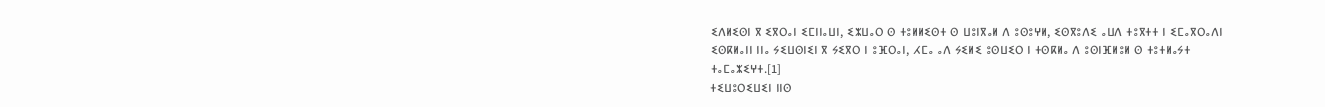ⵉⴷⵍⵉⵙⵏ ⴳ ⵉⴳⵔⴰⵏ ⵉⵎⵏⵏⴰⵡⵏ, ⵉⵣⵡⴰⵔ ⵙ ⵜⵓⵍⵍⵉⵙⵜ ⵙ ⵡⵓⵏⴳⴰⵍ ⴷ ⵓⵙⵓⵖⵍ, ⵉⵙⴳⵓⴷⵉ ⴰⵡⴷ ⵜⵓⴳⵜⵜ ⵏ ⵉⵎⴰⴳⵔⴰⴷⵏ ⵉⵙⴽⵍⴰⵏⵏ ⵏⵏⴰ ⵢⵉⵡⵙⵏⵉⵏ ⴳ ⵢⵉⴳⵔ ⵏ ⵓⴼⵔⴰⵏ, ⵃⵎⴰ ⴰⴷ ⵢⵉⵍⵉ ⵓⵙⵡⵉⵔ ⵏ ⵜⵙⴽⵍⴰ ⴷ ⵓⵙⵏⴼⵍⵓⵍ ⵙ ⵜⵓⵜⵍⴰⵢⵜ ⵜⴰⵎⴰⵣⵉⵖⵜ.[1]
ⵜⵉⵡⵓⵔⵉⵡⵉⵏ ⵏⵏⵙ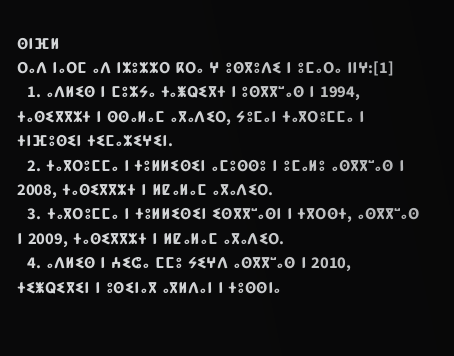ⵙⵏⴼⵍ
ⵔⴰⴷ ⵏⴰⵔⵎ ⴰⴷ ⵏⵣⵓⵣⵣⵔ ⴽⵔⴰ ⵖ ⵓⵙⴳⵓⴷⵉ ⵏ ⵓⵎⴰⵔⴰ ⵏⵏⵖ:[1]
  1. ⴰⴷⵍⵉⵙ ⵏ ⵎⵓⵣⵢⴰ ⵜⴰⵥⵕⵉⴳⵜ ⵏ ⵓⵙⴳⴳⵯⴰⵙ ⵏ 1994, ⵜⴰⵙⵉⴳⴳⵣⵜ ⵏ ⵙⵙⴰⵍⴰⵎ ⴰⴳⴰⴷⵉⵔ, ⵢⵓⵎⴰⵏ ⵜⴰⴳⵔⵓⵎⵎⴰ ⵏ ⵜⵏⴼⵓⵙⵉⵏ ⵜⵉⵎⴰⵣⵉⵖⵉⵏ.
  2. ⵜⴰⴳⵔⵓⵎⵎⴰ ⵏ ⵜⵓⵍⵍⵉⵙⵉⵏ ⴰⵎⵓⵙⵙⵓ ⵏ ⵓⵎⴰⵍⵓ ⴰⵙⴳⴳⵯⴰⵙ ⵏ 2008, ⵜⴰⵙⵉⴳⴳⵣⵜ ⵏ ⵍⵇⴰⵍⴰⵎ ⴰⴳⴰⴷⵉⵔ.
  3. ⵜⴰⴳⵔⵓⵎⵎⴰ ⵏ ⵜⵓⵍⵍⵉⵙⵉⵏ ⵉⵙⴳⴳⵯⴰⵙⵏ ⵏ ⵜⴳⵔⵙⵜ, ⴰⵙⴳⴳⵯⴰⵙ ⵏ 2009, ⵜⴰⵙⵉⴳⴳⵣⵜ ⵏ ⵍⵇⴰⵍⴰⵎ ⴰⴳⴰⴷⵉⵔ.
  4. ⴰⴷⵍⵉⵙ ⵏ ⵄⵉⵛⴰ ⵎⵎⵓ ⵢⵉⵖⴷ ⴰⵙⴳⴳⵯⴰⵙ ⵏ 2010, ⵜⵉⵥⵕⵉⴳⵉⵏ ⵏ ⵓⵙⵉⵏⴰⴳ ⴰⴳⵍⴷⴰⵏ ⵏ ⵜⵓⵙⵙⵏⴰ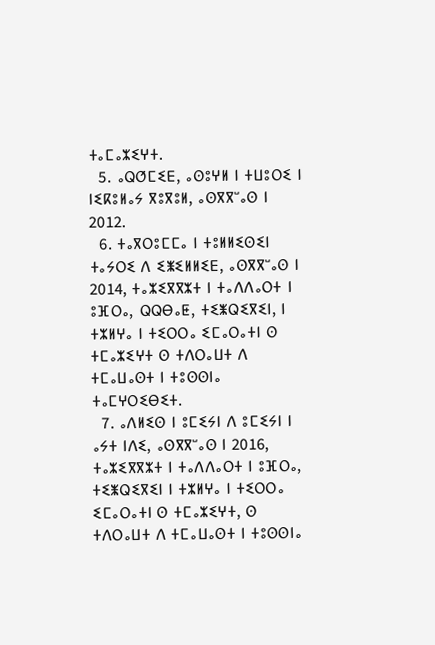ⵜⴰⵎⴰⵣⵉⵖⵜ.
  5. ⴰⵕⵚⵎⵉⴹ, ⴰⵙⵓⵖⵍ ⵏ ⵜⵡⵓⵔⵉ ⵏ ⵏⵉⴽⵓⵍⴰⵢ ⴳⵓⴳⵓⵍ, ⴰⵙⴳⴳⵯⴰⵙ ⵏ 2012.
  6. ⵜⴰⴳⵔⵓⵎⵎⴰ ⵏ ⵜⵓⵍⵍⵉⵙⵉⵏ ⵜⴰⵢⵔⵉ ⴷ ⵉⵥⵉⵍⵍⵉⴹ, ⴰⵙⴳⴳⵯⴰⵙ ⵏ 2014, ⵜⴰⵣⵉⴳⴳⵣⵜ ⵏ ⵜⴰⴷⴷⴰⵔⵜ ⵏ ⵓⴼⵔⴰ, ⵕⵕⴱⴰⵟ, ⵜⵉⵥⵕⵉⴳⵉⵏ, ⵏ ⵜⵣⵍⵖⴰ ⵏ ⵜⵉⵔⵔⴰ ⵉⵎⴰⵔⴰⵜⵏ ⵙ ⵜⵎⴰⵣⵉⵖⵜ ⵙ ⵜⴷⵔⴰⵡⵜ ⴷ ⵜⵎⴰⵡⴰⵙⵜ ⵏ ⵜⵓⵙⵙⵏⴰ ⵜⴰⵎⵖⵔⵉⴱⵉⵜ.
  7. ⴰⴷⵍⵉⵙ ⵏ ⵓⵎⵉⵢⵏ ⴷ ⵓⵎⵉⵢⵏ ⵏ ⴰⵢⵜ ⵏⴷⵉ, ⴰⵙⴳⴳⵯⴰⵙ ⵏ 2016, ⵜⴰⵣⵉⴳⴳⵣⵜ ⵏ ⵜⴰⴷⴷⴰⵔⵜ ⵏ ⵓⴼⵔⴰ, ⵜⵉⵥⵕⵉⴳⵉⵏ ⵏ ⵜⵣⵍⵖⴰ ⵏ ⵜⵉⵔⵔⴰ ⵉⵎⴰⵔⴰⵜⵏ ⵙ ⵜⵎⴰⵣⵉⵖⵜ, ⵙ ⵜⴷⵔⴰⵡⵜ ⴷ ⵜⵎⴰⵡⴰⵙⵜ ⵏ ⵜⵓⵙⵙⵏⴰ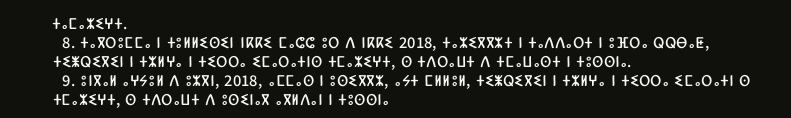ⵜⴰⵎⴰⵣⵉⵖⵜ.
  8. ⵜⴰⴳⵔⵓⵎⵎⴰ ⵏ ⵜⵓⵍⵍⵉⵙⵉⵏ ⵏⴽⴽⵉ ⵎⴰⵛⵛ ⵓⵔ ⴷ ⵏⴽⴽⵉ 2018, ⵜⴰⵣⵉⴳⴳⵣⵜ ⵏ ⵜⴰⴷⴷⴰⵔⵜ ⵏ ⵓⴼⵔⴰ ⵕⵕⴱⴰⵟ, ⵜⵉⵥⵕⵉⴳⵉⵏ ⵏ ⵜⵣⵍⵖⴰ ⵏ ⵜⵉⵔⵔⴰ ⵉⵎⴰⵔⴰⵜⵏⵙ ⵜⵎⴰⵣⵉⵖⵜ, ⵙ ⵜⴷⵔⴰⵡⵜ ⴷ ⵜⵎⴰⵡⴰⵙⵜ ⵏ ⵜⵓⵙⵙⵏⴰ.
  9. ⵓⵏⴳⴰⵍ ⴰⵖⵢⵓⵍ ⴷ ⵓⵣⴳⵏ, 2018, ⴰⵎⵎⴰⵙ ⵏ ⵓⵙⵉⴳⴳⵣ, ⴰⵢⵜ ⵎⵍⵍⵓⵍ, ⵜⵉⵥⵕⵉⴳⵉⵏ ⵏ ⵜⵣⵍⵖⴰ ⵏ ⵜⵉⵔⵔⴰ ⵉⵎⴰⵔⴰⵜⵏ ⵙ ⵜⵎⴰⵣⵉⵖⵜ, ⵙ ⵜⴷⵔⴰⵡⵜ ⴷ ⵓⵙⵉⵏⴰⴳ ⴰⴳⵍⴷⴰⵏ ⵏ ⵜⵓⵙⵙⵏⴰ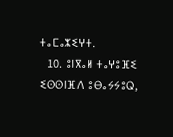ⵜⴰⵎⴰⵣⵉⵖⵜ.
  10. ⵓⵏⴳⴰⵍ ⵜⴰⵖⵓⴼⵉ ⵉⵙⵙⵏⴼⴷ ⵓⴱⴰⵢⵢⵓⵕ,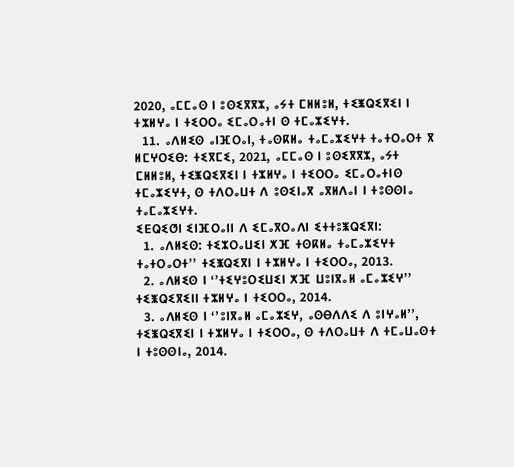2020, ⴰⵎⵎⴰⵙ ⵏ ⵓⵙⵉⴳⴳⵣ, ⴰⵢⵜ ⵎⵍⵍⵓⵍ, ⵜⵉⵥⵕⵉⴳⵉⵏ ⵏ ⵜⵣⵍⵖⴰ ⵏ ⵜⵉⵔⵔⴰ ⵉⵎⴰⵔⴰⵜⵏ ⵙ ⵜⵎⴰⵣⵉⵖⵜ.
  11. ⴰⴷⵍⵉⵙ ⴰⵏⴼⵔⴰⵏ, ⵜⴰⵙⴽⵍⴰ ⵜⴰⵎⴰⵣⵉⵖⵜ ⵜⴰⵜⵔⴰⵔⵜ ⴳ ⵍⵎⵖⵔⵉⴱ: ⵜⵉⴳⵎⵉ, 2021, ⴰⵎⵎⴰⵙ ⵏ ⵓⵙⵉⴳⴳⵣ, ⴰⵢⵜ ⵎⵍⵍⵓⵍ, ⵜⵉⵥⵕⵉⴳⵉⵏ ⵏ ⵜⵣⵍⵖⴰ ⵏ ⵜⵉⵔⵔⴰ ⵉⵎⴰⵔⴰⵜⵏⵙ ⵜⵎⴰⵣⵉⵖⵜ, ⵙ ⵜⴷⵔⴰⵡⵜ ⴷ ⵓⵙⵉⵏⴰⴳ ⴰⴳⵍⴷⴰⵏ ⵏ ⵜⵓⵙⵙⵏⴰ ⵜⴰⵎⴰⵣⵉⵖⵜ.
ⵉⴹⵕⵉⵚⵏ ⵉⵏⴼⵔⴰⵏⵏ ⴷ ⵉⵎⴰⴳⵔⴰⴷⵏ ⵉⵜⵜⵓⵥⵕⵉⴳⵏ:
  1. ⴰⴷⵍⵉⵙ: ⵜⵉⵣⵔⴰⵡⵉⵏ ⵅⴼ ⵜⵙⴽⵍⴰ ⵜⴰⵎⴰⵣⵉⵖⵜ ⵜⴰⵜⵔⴰⵔⵜ’’ ⵜⵉⵥⵕⵉⴳⵏ ⵏ ⵜⵣⵍⵖⴰ ⵏ ⵜⵉⵔⵔⴰ, 2013.
  2. ⴰⴷⵍⵉⵙ ⵏ ‘’ⵜⵉⵖⵓⵔⵉⵡⵉⵏ ⵅⴼ ⵡⵓⵏⴳⴰⵍ ⴰⵎⴰⵣⵉⵖ’’ ⵜⵉⵥⵕⵉⴳⵉⵏⵏ ⵜⵣⵍⵖⴰ ⵏ ⵜⵉⵔⵔⴰ, 2014.
  3. ⴰⴷⵍⵉⵙ ⵏ ‘’ⵓⵏⴳⴰⵍ ⴰⵎⴰⵣⵉⵖ, ⴰⵙⴱⴷⴷⵉ ⴷ ⵓⵏⵖⴰⵍ’’, ⵜⵉⵥⵕⵉⴳⵉⵏ ⵏ ⵜⵣⵍⵖⴰ ⵏ ⵜⵉⵔⵔⴰ, ⵙ ⵜⴷⵔⴰⵡⵜ ⴷ ⵜⵎⴰⵡⴰⵙⵜ ⵏ ⵜⵓⵙⵙⵏⴰ, 2014.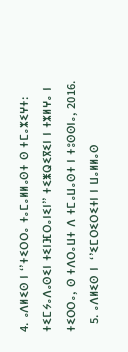4. ⴰⴷⵍⵉⵙ ⵏ ‘’ⵜⵉⵔⵔⴰ ⵜⴰⵎⴰⵍⵍⴰⵙⵜ ⵙ ⵜⵎⴰⵣⵉⵖⵜ: ⵜⵉⵎⵢⴰⴷⴰⵙⵉⵏ ⵜⵉⵏⴼⵔⴰⵏⵉⵏ’’ ⵜⵉⵥⵕⵉⴳⵉⵏ ⵏ ⵜⵣⵍⵖⴰ ⵏ ⵜⵉⵔⵔⴰ, ⵙ ⵜⴷⵔⴰⵡⵜ ⴷ ⵜⵎⴰⵡⴰⵙⵜ ⵏ ⵜⵓⵙⵙⵏⴰ, 2016.
  5. ⴰⴷⵍⵉⵙ ⵏ  ‘’ⵉⵎⵔⵉⵔⵉⵜⵏ ⵏ ⵡⴰⵍⵍⴰⵙ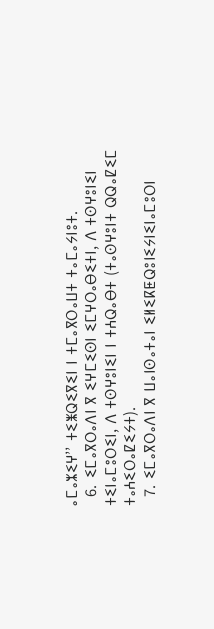ⴰⵎⴰⵣⵉⵖ’’ ⵜⵉⵥⵕⵉⴳⵉⵏ ⵏ ⵜⵎⴰⴳⵔⴰⵡⵜ ⵜⴰⵎⴰⵢⵏⵓⵜ.
  6. ⵉⵎⴰⴳⵔⴰⴷⵏ ⴳ ⵉⵖⵎⵉⵙⵏ ⵉⵎⵖⵔⴰⴱⵉⵜⵏ, ⴷ ⵜⵙⵖⵓⵏⵉⵏ ⵜⵉⵏⴰⵎⵓⵔⵉⵏ, ⴷ ⵜⵙⵖⵓⵏⵉⵏ ⵏ ⵜⵄⵕⴰⴱⵜ (ⵜⴰⵙⵖⵓⵏⵜ ⵕⵕⴰⵇⵉⵎ ⵜⴰⵄⵉⵔⴰⵇⵉⵢⵜ).
  7. ⵉⵎⴰⴳⵔⴰⴷⵏ ⴳ ⵡⴰⵏⵙⴰⵜⴰⵏ ⵉⵍⵉⴽⵟⵕⵓⵏⵉⵢⵏⵉⵏⴰⵎⵓⵔⵏ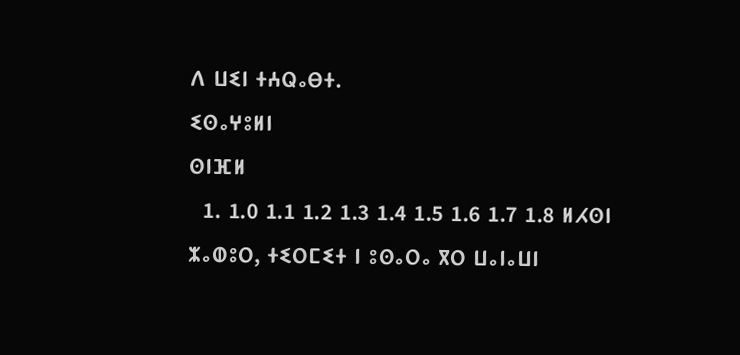ⴷ ⵡⵉⵏ ⵜⵄⵕⴰⴱⵜ.
ⵉⵙⴰⵖⵓⵍⵏ
ⵙⵏⴼⵍ
  1. 1.0 1.1 1.2 1.3 1.4 1.5 1.6 1.7 1.8 ⵍⵃⵙⵏ ⵣⴰⵀⵓⵔ, ⵜⵉⵔⵎⵉⵜ ⵏ ⵓⵙⴰⵔⴰ ⴳⵔ ⵡⴰⵏⴰⵡⵏ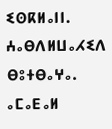ⵉⵙⴽⵍⴰⵏⵏ. ⵄⴰⴱⴷⵍⵡⴰⵃⵉⴷ ⴱⵓⵜⴱⴰⵖⴰ. ⴰⵎⴰⴹⴰⵍ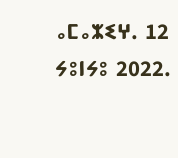ⴰⵎⴰⵣⵉⵖ. 12 ⵢⵓⵏⵢⵓ 2022.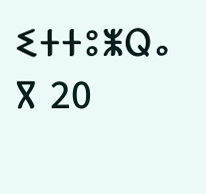ⵉⵜⵜⵓⵥⵕⴰ ⴳ 20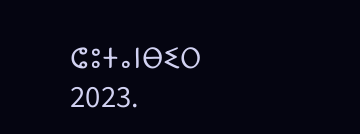ⵛⵓⵜⴰⵏⴱⵉⵔ 2023.